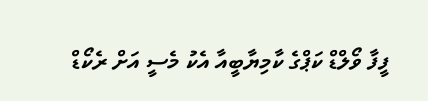ފީފާ ވޯލްޑް ކަޕްގެ ކާމިޔާބީއާ އެކު މެސީ އަށް ރެކޯޑް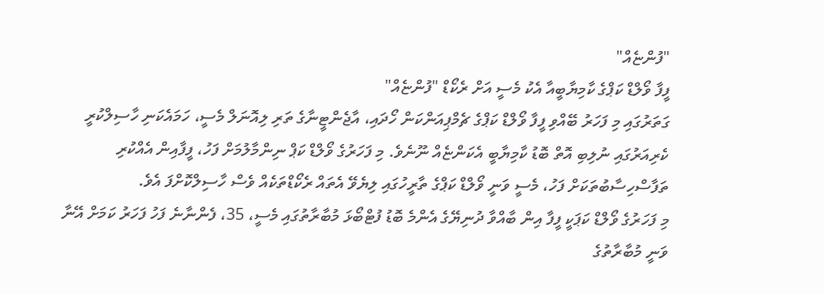"ފުންޏެއް"
ފީފާ ވޯލްޑް ކަޕްގެ ކާމިޔާބީއާ އެކު މެސީ އަށް ރެކޯޑް "ފުންޏެއް"
ގަތަރުގައި މި ފަހަރު ބޭއްވި ފީފާ ވޯލްޑް ކަޕްގެ ޗެމްޕިއަންކަން ހޯދައި، އާޖެންޓީނާގެ ތަރި ލިއޮނަލް މެސީ، ހަމައެކަނި ހާސިލްކުރީ ކެރިއަރުގައި ނުލިބި އޮތް ބޮޑު ކާމިޔާބީ އެކަންޏެއް ނޫނެވެ. މި ފަހަރުގެ ވޯލްޑް ކަޕް ނިންމާލުމަށް ފަހު، ފީފާއިން އެއްކުރި ތަފާސްހިސާބުތަކަށް ފަހު، މެސީ ވަނީ ވޯލްޑް ކަޕްގެ ތާރީހުގައި ލިޔެވޭ އެތައް ރެކޯޑްތަކެއް ވެސް ހާސިލްކޮށްފަ އެވެ.
މި ފަހަރުގެ ވޯލްޑް ކަޕަކީ ފީފާ އިން ބާއްވާ ދުނިޔޭގެ އެންމެ ބޮޑު ފުޓްބޯޅަ މުބާރާތުގައި މެސީ، 35، ފެންނާނެ ފަހު ފަހަރު ކަމަށް އޭނާ ވަނީ މުބާރާތުގެ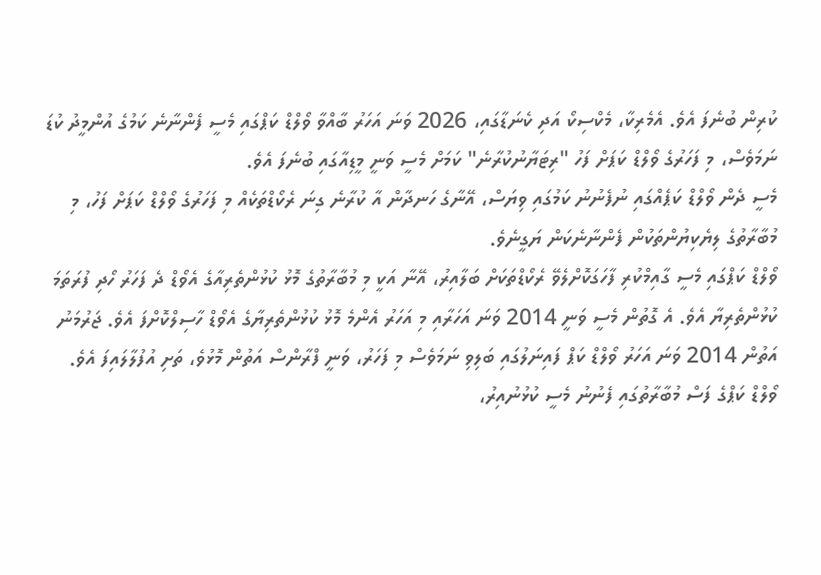ކުރިން ބުނެފަ އެވެ. އެމެރިކާ، މެކްސިކޯ އަދި ކެނަޑާގައި، 2026 ވަނަ އަހަރު ބާއްވާ ވޯލްޑް ކަޕްގައި މެސީ ފެންނާނެ ކަމުގެ އުންމީދު ކުޑަ ނަމަވެސް، މި ފަހަރުގެ ވޯލްޑް ކަޕަށް ފަހު "ރިޓަޔާނުކުރާނެ" ކަމަށް މެސީ ވަނީ މީޑިއާގައި ބުނެފަ އެވެ.
މެސީ ދެން ވޯލްޑް ކަޕެއްގައި ނުފެނުނު ކަމުގައި ވިޔަސް، އޭނާގެ ހަނދާން އާ ކުރާނެ ގިނަ ރެކޯޑްތަކެއް މި ފަހަރުގެ ވޯލްޑް ކަޕަށް ފަހު، މި މުބާރާތުގެ ލިޔެކިޔުންތަކުން ފެންނާނެކަން ޔަގީނެވެ.
ވޯލްޑް ކަޕްގައި މެސީ ގާއިމްކުރި ފާހަގަކޮށްލެވޭ ރެކޯޑްތަކަށް ބަލާއިރު، އޭނާ އަކީ މި މުބާރާތުގެ މޮޅު ކުޅުންތެރިއާގެ އެވޯޑް ދެ ފަހަރު ހޯދި ފުރަތަމަ ކުޅުންތެރިޔާ އެވެ. އެ ގޮތުން މެސީ ވަނީ 2014 ވަނަ އަހަރާއި މި އަހަރު އެންމެ މޮޅު ކުޅުންތެރިޔާގެ އެވޯޑް ހާސިލްކޮށްފަ އެވެ. ޖަރުމަނު އަތުން 2014 ވަނަ އަހަރު ވޯލްޑް ކަޕް ފައިނަލުގައި ބަލިވި ނަމަވެސް މި ފަހަރު، ވަނީ ފްރާންސް އަތުން މޮޅުވެ، ތަށި އުފުލާލައިފަ އެވެ.
ވޯލްޑް ކަޕްގެ ފަސް މުބާރާތުގައި ފެނުނު މެސީ ކުޅުނުއިރު،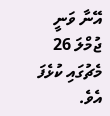އޭނާ ވަނީ ޖުމްލަ 26 މެޗުގައި ކުޅެފަ އެވެ.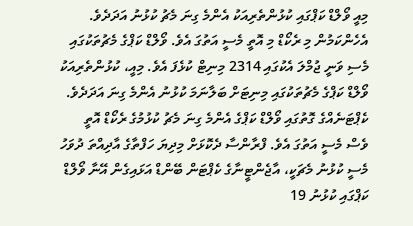މިއީ ވޯލްޑް ކަޕްގައި ކުޅުންތެރިއަކު އެންމެ ގިނަ މެޗު ކުޅުނު އަދަދެވެ. އެހެންކަމުން މި ރެކޯޑް މި އޮތީ މެސީ އަތުގަ އެވެ. ވޯލްޑް ކަޕްގެ މެޗުތަކުގައި މެސި ވަނީ ޖުމްލަ އެކުގައި 2314 މިނިޓް ކުޅެފަ އެވެ. މިއީ، ކުޅުންތެރިއަކު ވޯލްޑް ކަޕްގެ މެޗުތަކުގައި މިނިޓަށް ބަލާނަމަ ކުޅުނު އެންމެ ގިނަ އަދަދެވެ.
ކެޕްޓަނެއްގެ ގޮތުގައި ވޯލްޑް ކަޕްގެ އެންމެ ގިނަ މެޗު ކުޅުމުގެ ރެކޯޑް އޮތީ ވެސް މެސީ އަތުގަ އެވެ. ފްރާންސާ ދެކޮޅަށް މިދިޔަ ހަފްތާގެ އާދިއްތަ ދުވަހު މެސީ ކުޅުނު މެޗަކީ، އާޖެންޓީނާގެ ކެޕްޓަން ބޭންޑް އަޅައިގެން އޭނާ ވޯލްޑް ކަޕްގައި ކުޅުނު 19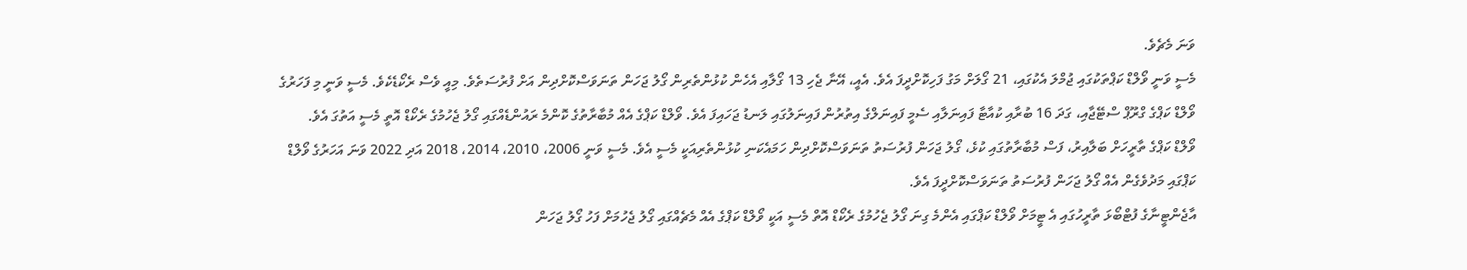ވަނަ މެޗެވެ.
މެސީ ވަނީ ވޯލްޑް ކަޕްތަކުގައި ޖުމްލަ އެކުގައި، 21 ގޯލަށް މަގު ފަހިކޮށްދީފަ އެވެ. އެއީ، އޭނާ ޖެހި 13 ގޯލާއި އެހެން ކުޅުންތެރިން ގޯލު ޖަހަން ތަނަވަސްކޮށްދިން އަށް ފުރުސަތެވެ. މިއީ ވެސް ރެކޯޑެކެވެ. މެސީ ވަނީ މި ފަހަރުގެ ވޯލްޑް ކަޕްގެ ގްރޫޕް ސްޓޭޖާއި، ގަދަ 16 ބުރާއި ކުއާޓާ ފައިނަލާއި ސެމީ ފައިނަލްގެ އިތުރުން ފައިނަލުގައި ލަނޑު ޖަހައިފަ އެވެ. ވޯލްޑް ކަޕްގެ އެއް މުބާރާތުގެ ކޮންމެ ރައުންޑެއްގައި ގޯލު ޖެހުމުގެ ރެކޯޑް އޮތީ މެސީ އަތުގަ އެވެ.
ވޯލްޑް ކަޕްގެ ތާރީހަށް ބަލާއިރު، ފަސް މުބާރާތުގައި ކުޅެ، ގޯލު ޖަހަން ފުރުސަތު ތަނަވަސްކޮށްދިން ހަމައެކަނި ކުޅުންތެރިއަކީ މެސީ އެވެ. މެސީ ވަނީ 2006، 2010، 2014، 2018 އަދި 2022 ވަނަ އަހަރުގެ ވޯލްޑް ކަޕްގައި މަދުވެގެން އެއް ގޯލު ޖަހަން ފުރުސަތު ތަނަވަސްކޮށްދީފަ އެވެ.
އާޖެންޓީނާގެ ފުޓްބޯޅަ ތާރީހުގައި އެ ޓީމަށް ވޯލްޑް ކަޕްގައި އެންމެ ގިނަ ގޯލު ޖެހުމުގެ ރެކޯޑް އޮތް މެސީ އަކީ ވޯލްޑް ކަޕްގެ އެއް މެޗެއްގައި ގޯލު ޖެހުމަށް ފަހު ގޯލު ޖަހަން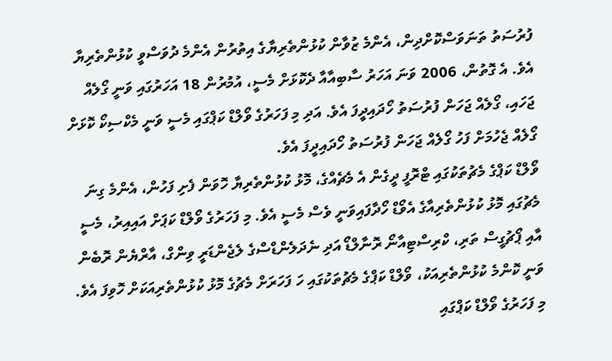ފުރުސަތު ތަނަވަސްކޮށްދިން، އެންމެ ޒުވާން ކުޅުންތެރިޔާގެ އިތުރުން އެންމެ ދުވަސްވީ ކުޅުންތެރިޔާ އެވެ. އެ ގޮތުން، 2006 ވަނަ އަހަރު ސާބިއާއާ ދެކޮޅަށް މެސީ، އުމުރުން 18 އަހަރުގައި ވަނީ ގޯލެއް ޖަހައި، ގޯލެއް ޖަހަން ފުރުސަތު ހޯދައިދީފަ އެވެ. އަދި މި ފަހަރުގެ ވޯލްޑް ކަޕްގައި މެސީ ވަނީ މެކްސިކޯ ކޮޅަށް ގޯލެއް ޖެހުމަށް ފަހު ގޯލެއް ޖަހަން ފުރުސަތު ހޯދައިދީފަ އެވެ.
ވޯލްޑް ކަޕްގެ މެޗުތަކުގައި ޓްރޮފީ ދީގެން އެ މެޗެއްގެ، މޮޅު ކުޅުންތެރިޔާ ހޮވަން ފެށި ފަހުން، އެންމެ ގިނަ މެޗުގައި މޮޅު ކުޅުންތެރިއާގެ އެވޯޑް ހޯދާފައިވަނީ ވެސް މެސީ އެވެ. މި ފަހަރުގެ ވޯލްޑް ކަޕަށް އައިއިރު، މެސީ އާއި ޕޯޗުގީސް ތަރި، ކްރިސްޓިއާނޯ ރޮނާލްޑޯ އަދި ނެދަލެންޑްސްގެ ލެޖެންޑަރީ ވިންގް، އާރްޔެން ރޮބެން ވަނީ ކޮންމެ ކުޅުންތެރިއަކު، ވޯލްޑް ކަޕްގެ މެޗުތަކުގައި ހަ ފަހަރަށް މެޗުގެ މޮޅު ކުޅުންތެރިއަކަށް ހޮވިފަ އެވެ.
މި ފަހަރުގެ ވޯލްޑް ކަޕްގައި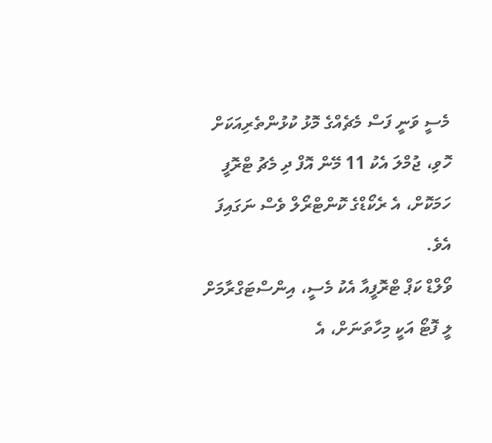މެސީ ވަނީ ފަސް މެޗެއްގެ މޮޅު ކުޅުންތެރިއަކަށް ހޮވި، ޖުމްލަ އެކު 11 މޭން އޮފް ދި މެޗު ޓްރޮފީ ހަމަކޮށް، އެ ރެކޯޑްގެ ކޮންޓްރޯލް ވެސް ނަގައިފަ އެވެ.
ވޯލްޑް ކަޕް ޓްރޮފީއާ އެކު މެސީ، އިންސްޓަގްރާމަށް ލީ ފޮޓޯ އަކީ މިހާތަނަށް، އެ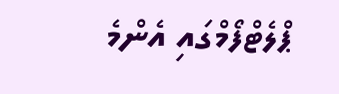ޕްލެޓްފޯމްގައި އެންމެ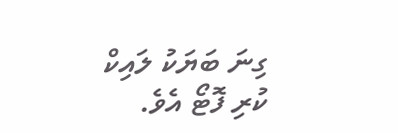ގިނަ ބަޔަކު ލައިކް ކުރި ފޮޓޯ އެވެ.